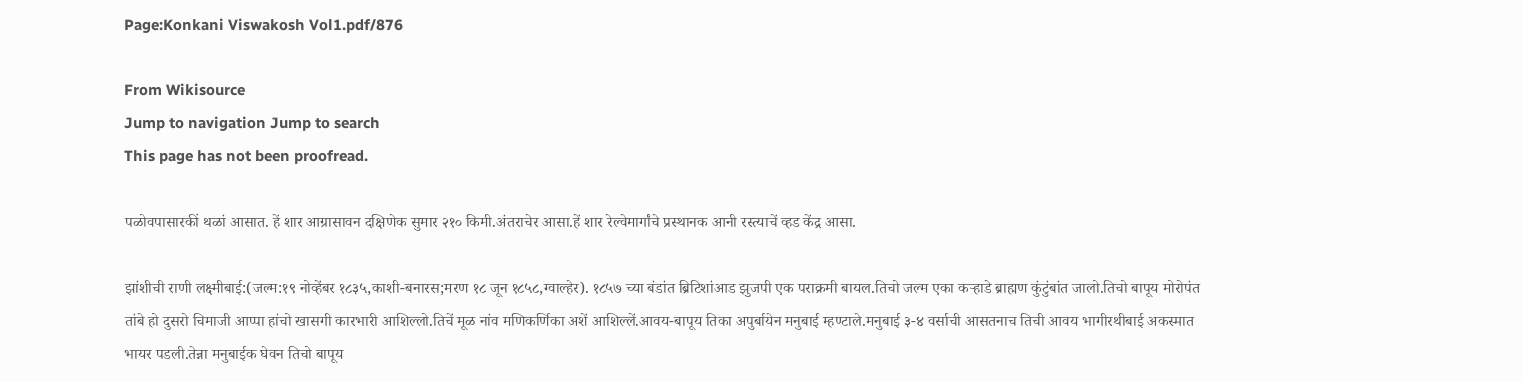Page:Konkani Viswakosh Vol1.pdf/876

From Wikisource
Jump to navigation Jump to search
This page has not been proofread.

पळोवपासारकीं थळां आसात. हें शार आग्रासावन दक्षिणेक सुमार २१० किमी.अंतराचेर आसा.हें शार रेल्वेमार्गांचे प्रस्थानक आनी रस्त्याचें व्हड केंद्र आसा.

झांशीची राणी लक्ष्मीबाई:(जल्म:१९ नोव्हेंबर १८३५,काशी-बनारस;मरण १८ जून १८५८,ग्वाल्हेर). १८५७ च्या बंडांत ब्रिटिशांआड झुजपी एक पराक्रमी बायल.तिचो जल्म एका कऱ्हाडे ब्राह्मण कुंटुंबांत जालो.तिचो बापूय मोरोपंत तांबे हो दुसरो चिमाजी आप्पा हांचो खासगी कारभारी आशिल्लो.तिचें मूळ नांव मणिकर्णिका अशें आशिल्लें.आवय-बापूय तिका अपुर्बायेन मनुबाई म्हण्टाले.मनुबाई ३-४ वर्साची आसतनाच तिची आवय भागीरथीबाई अकस्मात भायर पडली.तेन्ना मनुबाईक घेवन तिचो बापूय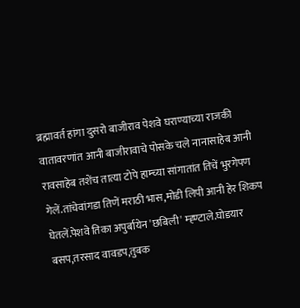ब्रह्मावर्त हांगा दुसरो बाजीराव पेशवे घराण्याच्या राजकी वातावरणांत आनी बाजीरावाचे पोसके चले नानासाहेब आनी रावसाहेब तशेंच तात्या टोपे हाम्च्या सांगातांत तिचें भुरगेपण गेलें.तांचेवांगडा तिणें मराठी भास,मोडी लिपी आनी हेर शिकप घेतलें.पेशवे तिका अपुर्बायेन 'छबिली' म्ह्ण्टाले.घोडयार बसप,तरसाद वावडप,तुबक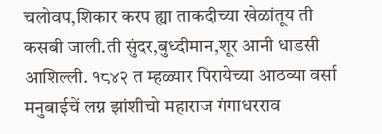चलोवप,शिकार करप ह्या ताकदीच्या खेळांतूय ती कसबी जाली.ती सुंदर,बुध्दीमान,शूर आनी धाडसी आशिल्ली. १८४२ त म्हळ्यार पिरायेच्या आठव्या वर्सा मनुबाईचें लग्न झांशीचो महाराज गंगाधरराव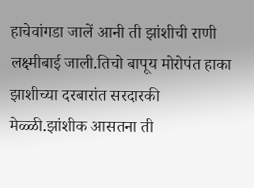हाचेवांगडा जालें आनी ती झांशीची राणी लक्ष्मीबाई जाली.तिचो बापूय मोरोपंत हाका झाशीच्या दरबारांत सरदारकी मेळ्ळी.झांशीक आसतना ती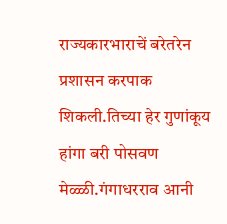राज्यकारभाराचें बरेतरेन प्रशासन करपाक शिकली.तिच्या हेर गुणांकूय हांगा बरी पोसवण मेळ्ळी.गंगाधरराव आनी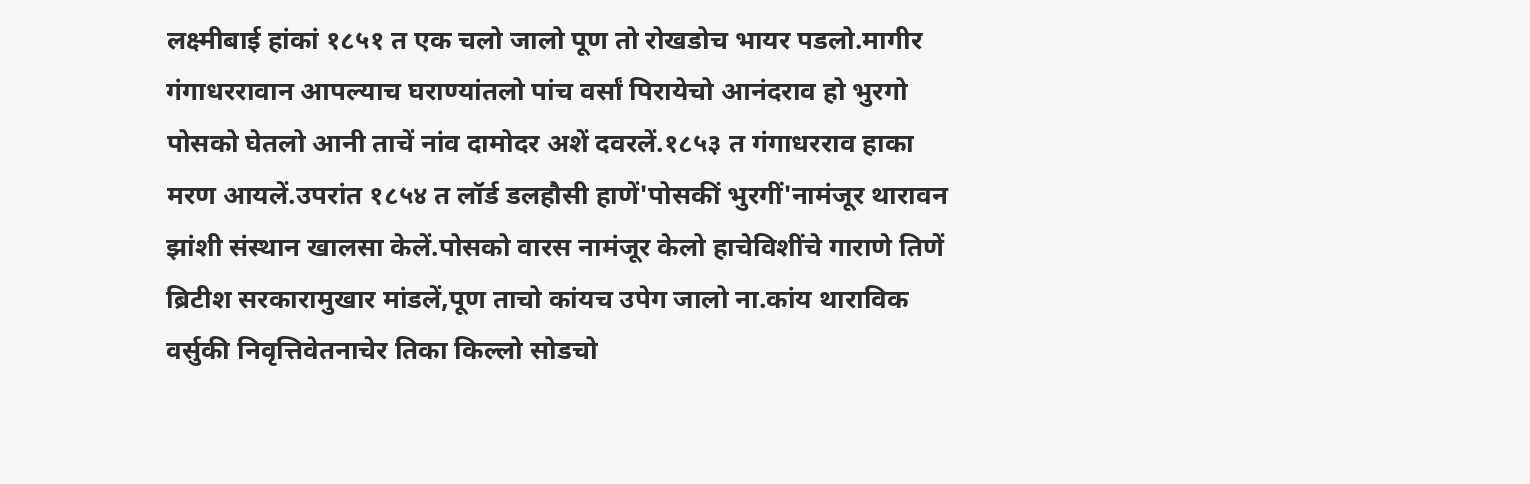लक्ष्मीबाई हांकां १८५१ त एक चलो जालो पूण तो रोखडोच भायर पडलो.मागीर गंगाधररावान आपल्याच घराण्यांतलो पांच वर्सां पिरायेचो आनंदराव हो भुरगो पोसको घेतलो आनी ताचें नांव दामोदर अशें दवरलें.१८५३ त गंगाधरराव हाका मरण आयलें.उपरांत १८५४ त लॉर्ड डलहौसी हाणें'पोसकीं भुरगीं'नामंजूर थारावन झांशी संस्थान खालसा केलें.पोसको वारस नामंजूर केलो हाचेविशींचे गाराणे तिणें ब्रिटीश सरकारामुखार मांडलें,पूण ताचो कांयच उपेग जालो ना.कांय थाराविक वर्सुकी निवृत्तिवेतनाचेर तिका किल्लो सोडचो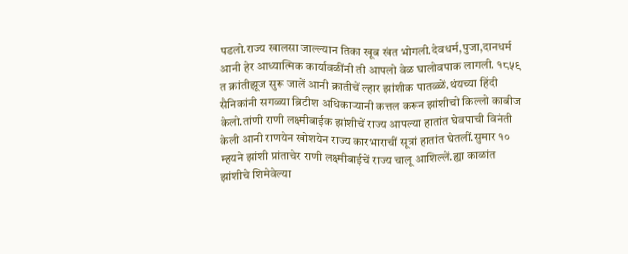पडलो.राज्य खालसा जाल्ल्यान तिका खूब खंत भोगली.देवधर्म,पुजा,दानधर्म आनी हेर आध्यात्मिक कार्यावळींनी ती आपलो वेळ घालोवपाक लागली. १८५९ त क्रांतीझूज सुरू जालें आनी क्रातीचें ल्हार झांशीक पातळ्ळें.थंयच्या हिंदी सैनिकांनी सगळ्या ब्रिटीश अधिकाऱ्यानी कत्तल करून झांशीचो किल्लो काबीज केलो.तांणी राणी लक्ष्मीबाईक झांशीचें राज्य आपल्या हातांत घेवपाची विनंती केली आनी राणयेन खोशयेन राज्य कारभाराचीं सूत्रां हातांत घेतलीं.सुमार १० म्हयने झांशी प्रांताचेर राणी लक्ष्मीबाईचें राज्य चालू आशिल्लें.ह्या काळांत झांशीचे शिमेवेल्या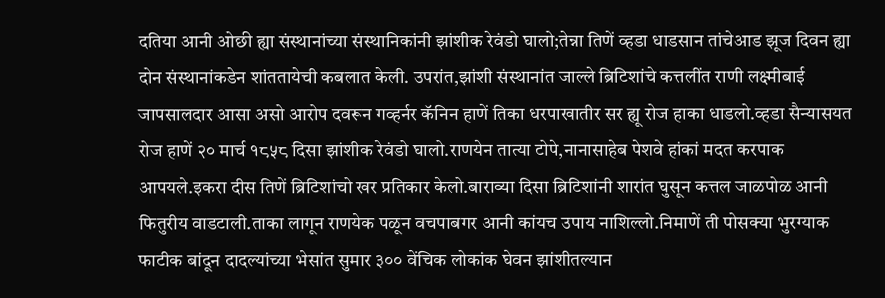दतिया आनी ओछी ह्या संस्थानांच्या संस्थानिकांनी झांशीक रेवंडो घालो;तेन्ना तिणें व्हडा धाडसान तांचेआड झूज दिवन ह्या दोन संस्थानांकडेन शांततायेची कबलात केली. उपरांत,झांशी संस्थानांत जाल्ले ब्रिटिशांचे कत्तलींत राणी लक्ष्मीबाई जापसालदार आसा असो आरोप दवरून गव्हर्नर कॅनिन हाणें तिका धरपाखातीर सर ह्यू रोज हाका धाडलो.व्हडा सैन्यासयत रोज हाणें २० मार्च १८५८ दिसा झांशीक रेवंडो घालो.राणयेन तात्या टोपे,नानासाहेब पेशवे हांकां मदत करपाक आपयले.इकरा दीस तिणें ब्रिटिशांचो खर प्रतिकार केलो.बाराव्या दिसा ब्रिटिशांनी शारांत घुसून कत्तल जाळपोळ आनी फितुरीय वाडटाली.ताका लागून राणयेक पळून वचपाबगर आनी कांयच उपाय नाशिल्लो.निमाणें ती पोसक्या भुरग्याक फाटीक बांदून दादल्यांच्या भेसांत सुमार ३०० वेंचिक लोकांक घेवन झांशीतल्यान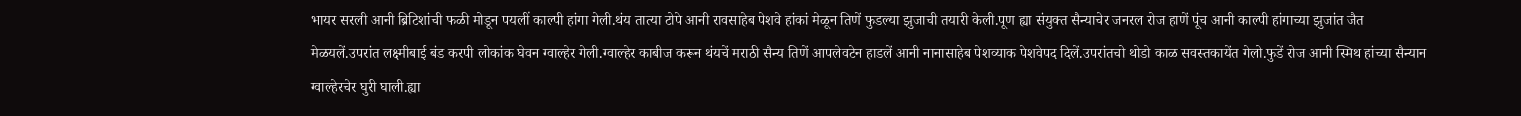भायर सरली आनी ब्रिटिशांची फळी मोडून पयलीं काल्पी हांगा गेली.थंय तात्या टोपे आनी रावसाहेब पेशवे हांकां मेळून तिणें फुडल्या झुजाची तयारी केली.पूण ह्या संयुक्त सैन्याचेर जनरल रोज हाणें पूंच आनी काल्पी हांगाच्या झुजांत जैत मेळयलें.उपरांत लक्ष्मीबाई बंड करपी लोकांक घेवन ग्वाल्हेर गेली.ग्वाल्हेर काबीज करून थंयचें मराठी सैन्य तिणें आपलेवटेन हाडलें आनी नानासाहेब पेशव्याक पेशवेपद दिलें.उपरांतचो थोडो काळ सवस्तकायेंत गेलो.फुडें रोज आनी स्मिथ हांच्या सैन्यान ग्वाल्हेरचेर घुरी घाली.ह्या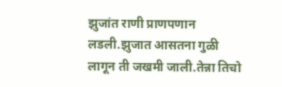झुजांत राणी प्राणपणान लडली.झुजात आसतना गुळी लागून ती जखमी जाली.तेन्ना तिचो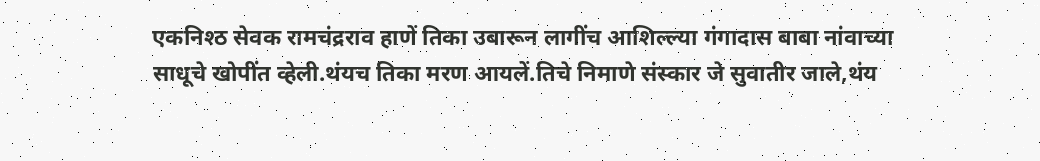एकनिश्ठ सेवक रामचंद्रराव हाणें तिका उबारून लागींच आशिल्ल्या गंगादास बाबा नांवाच्या साधूचे खोपींत व्हेली.थंयच तिका मरण आयलें.तिचे निमाणे संस्कार जे सुवातीर जाले,थंय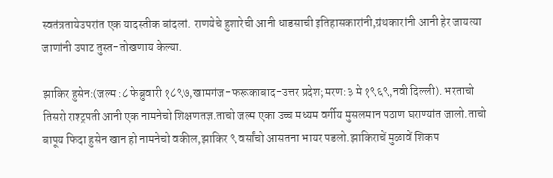स्वतंत्रतायेउपरांत एक यादस्तीक बांदलां. राणयेचे हुशारेची आनी धाडसाची इतिहासकारांनी,ग्रंथकारांनी आनी हेर जायत्या जाणांनी उपाट तुस्त-तोखणाय केल्या.

झाकिर हुसेन:(जल्म :८ फेब्रुवारी १८९७,खामगंज-फरूकाबाद-उत्तर प्रदेश;मरण:३ मे १९६९,नवी दिल्ली). भरताचो तिसरो राश्ट्रपती आनी एक नामनेचो शिक्षणतज्ञ.ताचो जल्म एका उच्च मध्यम वर्गीय मुसलमान पठाण घराण्यांत जालो.ताचो बापूय फिदा हुसेन खान हो नामनेचो वकील,झाकिर ९ वर्सांचो आसतना भायर पडलो.झाकिराचें मुळावें शिकप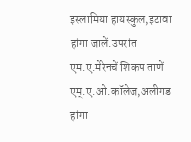इस्लामिया हायस्कुल,इटावा हांगा जालें.उपरांत एम.ए.मेरेनचें शिकप ताणें एम्.ए.ओ.कॉलेज,अलीगड हांगा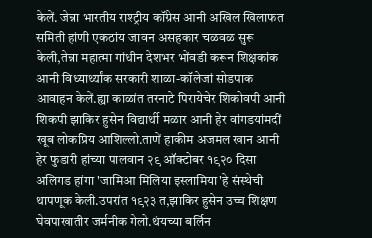केलें. जेन्ना भारतीय राश्ट्रीय कॉंग्रेस आनी अखिल खिलाफत समिती हांणी एकठांय जावन असहकार चळवळ सुरू केली,तेन्ना महात्मा गांधीन देशभर भोंवडी करून शिक्षकांक आनी विध्यार्थ्यांक सरकारी शाळा-कॉलेजां सोडपाक आवाहन केलें.ह्या काळांत तरनाटे पिरायेचेर शिकोवपी आनी शिकपी झाकिर हुसेन विद्यार्थी मळार आनी हेर वांगडयांमदीं खूब लोकप्रिय आशिल्लो.ताणें हाकीम अजमल खान आनी हेर फुडारी हांच्या पालवान २९ ऑक्टोबर १९२० दिसा अलिगड हांगा 'जामिआ मिलिया इस्लामिया'हे संस्थेची थापणूक केली.उपरांत १९२३ त,झाकिर हुसेन उच्च शिक्षण घेवपाखातीर जर्मनीक गेलो.थंयच्या बर्लिन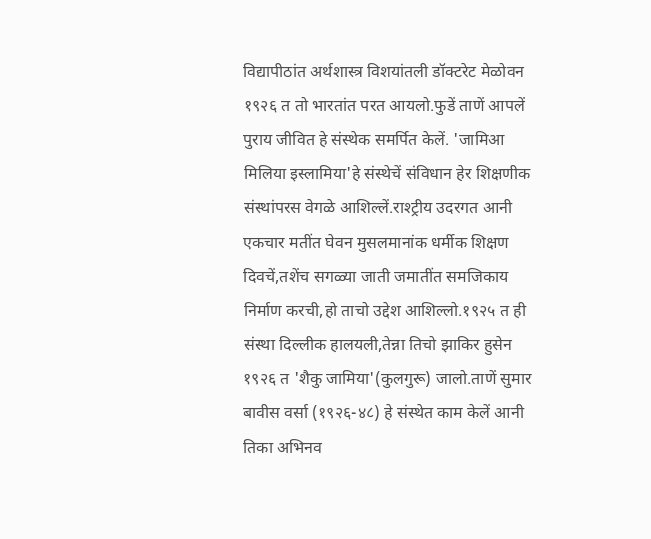विद्यापीठांत अर्थशास्त्र विशयांतली डॉक्टरेट मेळोवन १९२६ त तो भारतांत परत आयलो.फुडें ताणें आपलें पुराय जीवित हे संस्थेक समर्पित केलें. 'जामिआ मिलिया इस्लामिया'हे संस्थेचें संविधान हेर शिक्षणीक संस्थांपरस वेगळे आशिल्लें.राश्ट्रीय उदरगत आनी एकचार मतींत घेवन मुसलमानांक धर्मीक शिक्षण दिवचें,तशेंच सगळ्या जाती जमातींत समजिकाय निर्माण करची,हो ताचो उद्देश आशिल्लो.१९२५ त ही संस्था दिल्लीक हालयली,तेन्ना तिचो झाकिर हुसेन १९२६ त 'शैकु जामिया'(कुलगुरू) जालो.ताणें सुमार बावीस वर्सा (१९२६-४८) हे संस्थेत काम केलें आनी तिका अभिनव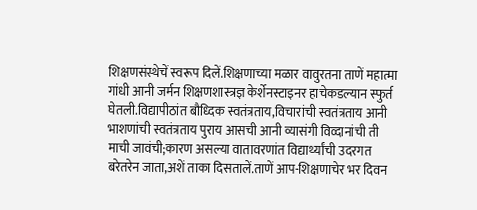शिक्षणसंस्थेचें स्वरूप दिलें.शिक्षणाच्या मळार वावुरतना ताणें महात्मा गांधी आनी जर्मन शिक्षणशास्त्रज्ञ केर्शेनस्टाइनर हाचेकडल्यान स्फुर्त घेतली.विद्यापीठांत बौध्दिक स्वतंत्रताय,विचारांची स्वतंत्रताय आनी भाशणांची स्वतंत्रताय पुराय आसची आनी व्यासंगी विव्दानांची ती माची जावंची;कारण असल्या वातावरणांत विद्यार्थ्यांची उदरगत बरेतरेन जाता,अशें ताका दिसतालें.ताणें आप-शिक्षणाचेर भर दिवन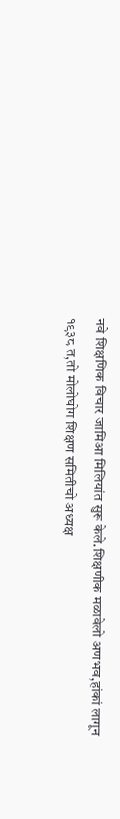नवे शिक्षणिक विचार जामिआ मिलियांत सुरू केले.शिक्षणीक मळावेलो अणभव,हांकां लागून १९३८ त,तो मोलोघोग शिक्षण समितीचो अध्यक्ष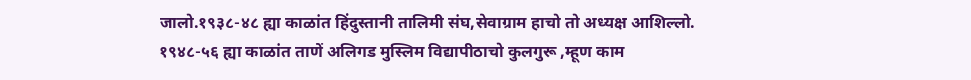जालो.१९३८-४८ ह्या काळांत हिंदुस्तानी तालिमी संघ,सेवाग्राम हाचो तो अध्यक्ष आशिल्लो. १९४८-५६ ह्या काळांत ताणें अलिगड मुस्लिम विद्यापीठाचो कुलगुरू ,म्हूण काम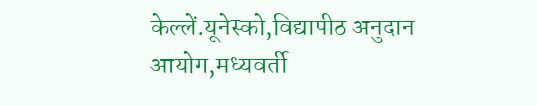केल्लें.यूनेस्को,विद्यापीठ अनुदान आयोग,मध्यवर्ती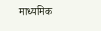माध्यमिक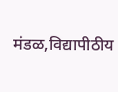मंडळ,विद्यापीठीय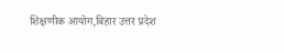शिक्षणीक आयोग,बिहार उत्तर प्रदेश